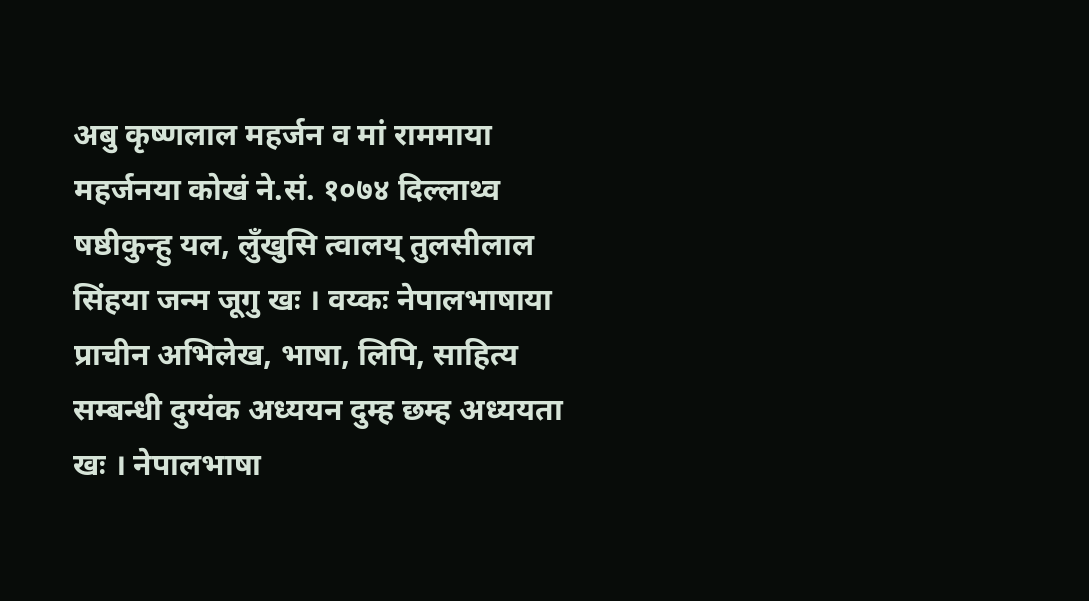अबु कृष्णलाल महर्जन व मां राममाया महर्जनया कोखं ने.सं. १०७४ दिल्लाथ्व षष्ठीकुन्हु यल, लुँखुसि त्वालय् तुलसीलाल सिंहया जन्म जूगु खः । वय्कः नेपालभाषाया प्राचीन अभिलेख, भाषा, लिपि, साहित्य सम्बन्धी दुग्यंक अध्ययन दुम्ह छम्ह अध्ययता खः । नेपालभाषा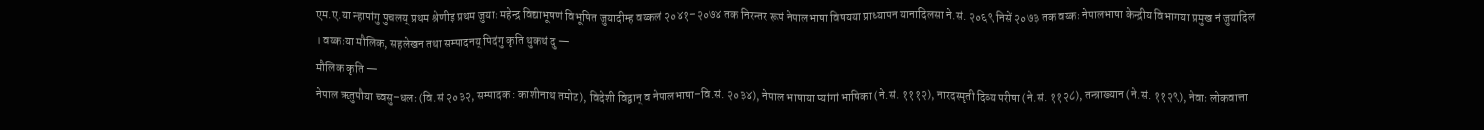एम.ए.या न्हापांगु पुचलय् प्रथम श्रेणीइ प्रथम जुयाः महेन्द्र विद्याभूषणं विभूषित जुयादीम्ह वय्कलं २०४१–२०७४ तक निरन्तर रूपं नेपालभाषा विषयया प्राध्यापन यानादिलसा ने.सं. २०६९ निसें २०७३ तक वय्कः नेपालभाषा केन्द्रीय विभागया प्रमुख नं जुयादिल । वय्कःया मौलिक, सहलेखन तथा सम्पादनय् पिदंगु कृति थुकथं दु —
मौलिक कृति —
नेपाल ऋतुपौया च्वसु–धलः (वि.सं २०३२, सम्पादक : काशीनाथ तमोट), विदेशी विद्वान् व नेपालभाषा–वि.सं. २०३४), नेपाल भाषाया प्यांगां भाषिका (ने.सं. १११२), नारदस्मृती दिव्य परीषा (ने.सं. ११२८), तन्त्राख्यान (ने.सं. ११२९), नेवाः लोकवात्ता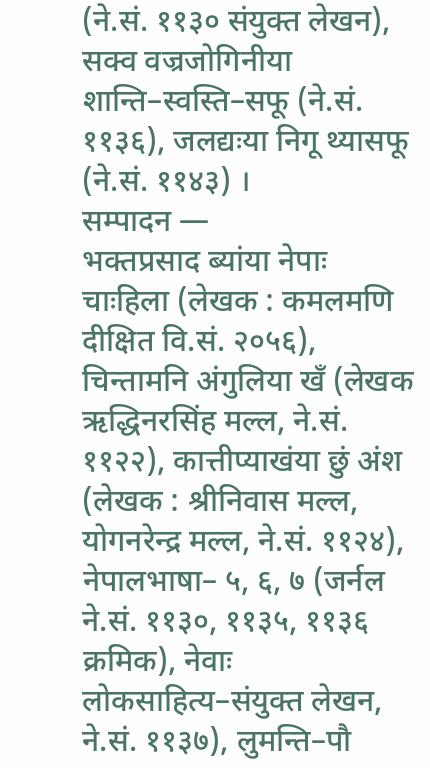(ने.सं. ११३० संयुक्त लेखन), सक्व वज्रजोगिनीया शान्ति–स्वस्ति–सफू (ने.सं. ११३६), जलद्यःया निगू थ्यासफू (ने.सं. ११४३) ।
सम्पादन —
भक्तप्रसाद ब्यांया नेपाः चाःहिला (लेखक : कमलमणि दीक्षित वि.सं. २०५६), चिन्तामनि अंगुलिया खँ (लेखक ऋद्धिनरसिंह मल्ल, ने.सं. ११२२), कात्तीप्याखंया छुं अंश (लेखक : श्रीनिवास मल्ल, योगनरेन्द्र मल्ल, ने.सं. ११२४), नेपालभाषा– ५, ६, ७ (जर्नल ने.सं. ११३०, ११३५, ११३६ क्रमिक), नेवाः लोकसाहित्य–संयुक्त लेखन, ने.सं. ११३७), लुमन्ति–पौ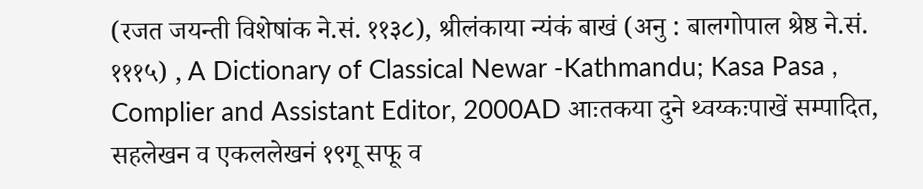(रजत जयन्ती विशेषांक ने.सं. ११३८), श्रीलंकाया न्यंकं बाखं (अनु : बालगोपाल श्रेष्ठ ने.सं. १११५) , A Dictionary of Classical Newar -Kathmandu; Kasa Pasa , Complier and Assistant Editor, 2000AD आःतकया दुने थ्वय्कःपाखें सम्पादित, सहलेखन व एकललेखनं १९गू सफू व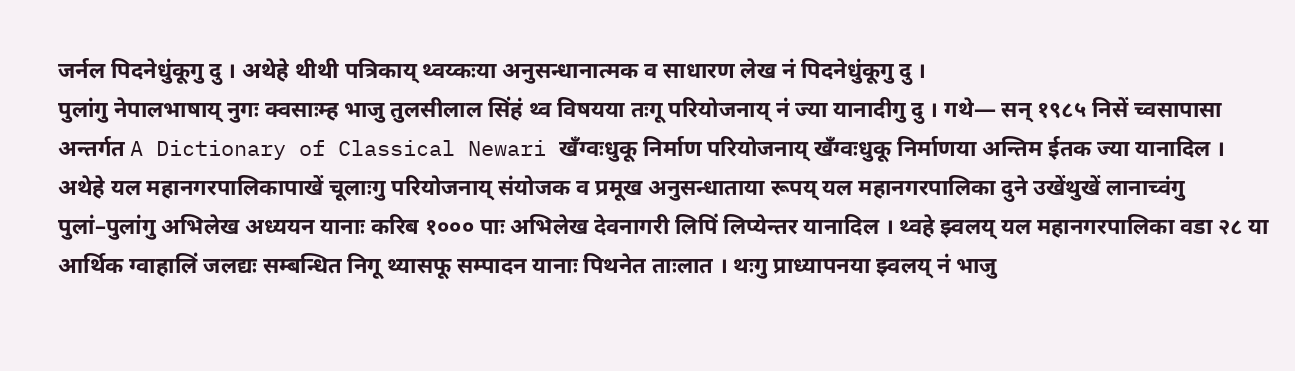जर्नल पिदनेधुंकूगु दु । अथेहे थीथी पत्रिकाय् थ्वय्कःया अनुसन्धानात्मक व साधारण लेख नं पिदनेधुंकूगु दु ।
पुलांगु नेपालभाषाय् नुगः क्वसाःम्ह भाजु तुलसीलाल सिंहं थ्व विषयया तःगू परियोजनाय् नं ज्या यानादीगु दु । गथे— सन् १९८५ निसें च्वसापासा अन्तर्गत A Dictionary of Classical Newari खँग्वःधुकू निर्माण परियोजनाय् खँग्वःधुकू निर्माणया अन्तिम ईतक ज्या यानादिल ।
अथेहे यल महानगरपालिकापाखें चूलाःगु परियोजनाय् संयोजक व प्रमूख अनुसन्धाताया रूपय् यल महानगरपालिका दुने उखेंथुखें लानाच्वंगु पुलां–पुलांगु अभिलेख अध्ययन यानाः करिब १००० पाः अभिलेख देवनागरी लिपिं लिप्येन्तर यानादिल । थ्वहे झ्वलय् यल महानगरपालिका वडा २८ या आर्थिक ग्वाहालिं जलद्यः सम्बन्धित निगू थ्यासफू सम्पादन यानाः पिथनेत ताःलात । थःगु प्राध्यापनया झ्वलय् नं भाजु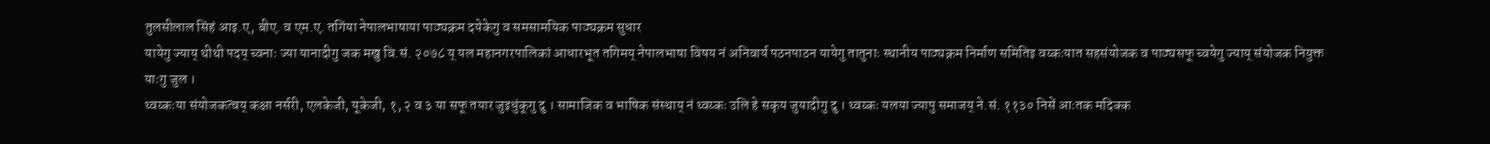तुलसीलाल सिंहं आइ.ए, बीए. व एम.ए. तगिंया नेपालभाषाया पाठ्यक्रम दयेकेगु व समसामयिक पाठ्यक्रम सुधार
यायेगु ज्याय् थीथी पदय् च्वनाः ज्या यानादीगु जक मखु वि.सं. २०७८ य् यल महानगरपालिकां आधारभूत तगिमय् नेपालभाषा विषय नं अनिवार्य पठनपाठन यायेगु तातुनाः स्थानीय पाठ्यक्रम निर्माण समितिइ वय्कःयात सहसंयोजक व पाठ्यसफू च्वयेगु ज्याय् संयोजक नियुक्त याःगु जुल ।
थ्वय्कःया संयोजकत्वय् कक्षा नर्सरी, एलकेजी, यूकेजी, १, २ व ३ या सफू तयार जुइधुंकूगु दु । सामाजिक व भाषिक संस्थाय् नं थ्वय्कः उलि हे सकृय जुयादीगु दु । थ्वय्कः यलया ज्यापु समाजय् ने.सं. ११३० निसें आःतक मदिक्क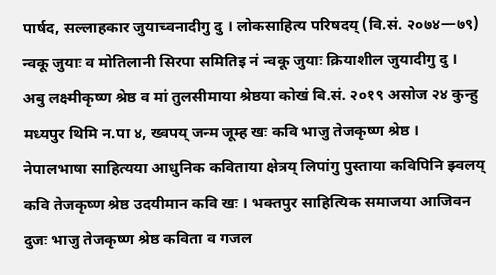पार्षद, सल्लाहकार जुयाच्वनादीगु दु । लोकसाहित्य परिषदय् (वि.सं. २०७४—७९) न्वकू जुयाः व मोतिलानी सिरपा समितिइ नं न्वकू जुयाः क्रियाशील जुयादीगु दु ।
अबु लक्ष्मीकृष्ण श्रेष्ठ व मां तुलसीमाया श्रेष्ठया कोखं बि.सं. २०१९ असोज २४ कुन्हु मध्यपुर थिमि न.पा ४, ख्वपय् जन्म जूम्ह खः कवि भाजु तेजकृष्ण श्रेष्ठ । नेपालभाषा साहित्यया आधुनिक कविताया क्षेत्रय् लिपांगु पुस्ताया कविपिनि झ्वलय् कवि तेजकृष्ण श्रेष्ठ उदयीमान कवि खः । भक्तपुर साहित्यिक समाजया आजिवन दुजः भाजु तेजकृष्ण श्रेष्ठ कविता व गजल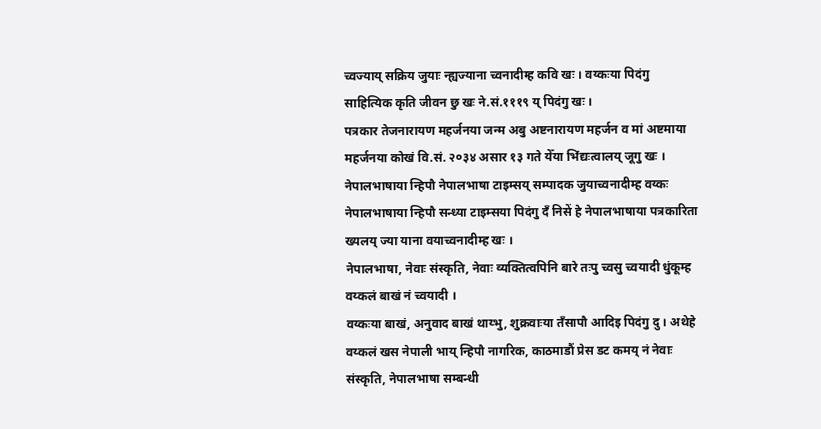च्वज्याय् सक्रिय जुयाः न्ह्यज्याना च्वनादीम्ह कवि खः । वय्कःया पिदंगु साहित्यिक कृति जीवन छु खः ने.सं.१११९ य् पिदंगु खः ।
पत्रकार तेजनारायण महर्जनया जन्म अबु अष्टनारायण महर्जन व मां अष्टमाया महर्जनया कोखं वि.सं. २०३४ असार १३ गते येँया भिंद्यःत्वालय् जूगु खः । नेपालभाषाया न्हिपौ नेपालभाषा टाइम्सय् सम्पादक जुयाच्वनादीम्ह वय्कः नेपालभाषाया न्हिपौ सन्ध्या टाइम्सया पिदंगु दँ निसें हे नेपालभाषाया पत्रकारिता ख्यलय् ज्या याना वयाच्वनादीम्ह खः ।
नेपालभाषा, नेवाः संस्कृति, नेवाः व्यक्तित्वपिनि बारे तःपु च्वसु च्वयादी धुंकूम्ह वय्कलं बाखं नं च्वयादी ।
वय्कःया बाखं, अनुवाद बाखं थाय्भु, शुक्रवाःया तँसापौ आदिइ पिदंगु दु । अथेहे वय्कलं खस नेपाली भाय् न्हिपौ नागरिक, काठमाडौं प्रेस डट कमय् नं नेवाः संस्कृति, नेपालभाषा सम्बन्धी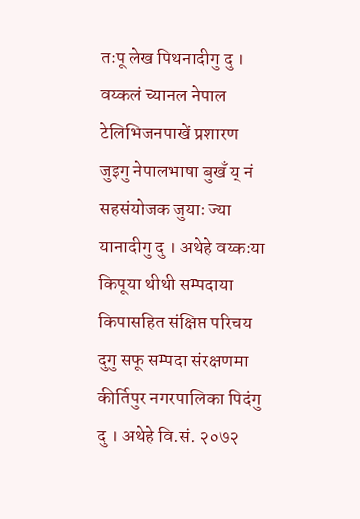तःपू लेख पिथनादीगु दु । वय्कलं च्यानल नेपाल टेलिभिजनपाखें प्रशारण जुइगु नेपालभाषा बुखँ य् नं सहसंयोजक जुयाः ज्या यानादीगु दु । अथेहे वय्कःया किपूया थीथी सम्पदाया किपासहित संक्षिप्त परिचय दुगु सफू सम्पदा संरक्षणमा कीर्तिपुर नगरपालिका पिदंगु दु । अथेहे वि.सं. २०७२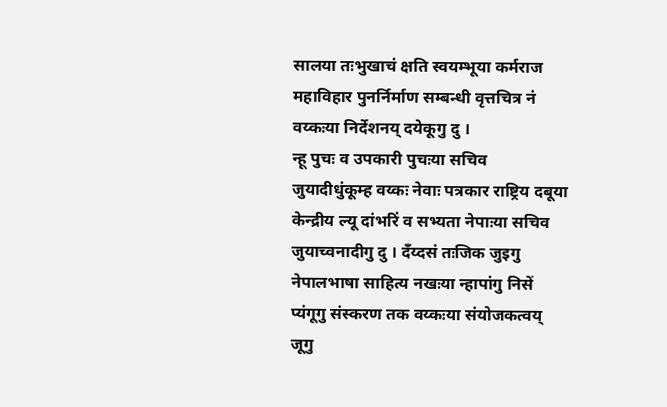सालया तःभुखाचं क्षति स्वयम्भूया कर्मराज महाविहार पुनर्निर्माण सम्बन्धी वृत्तचित्र नं वय्कःया निर्देशनय् दयेकूगु दु ।
न्हू पुचः व उपकारी पुचःया सचिव जुयादीधुंकूम्ह वय्कः नेवाः पत्रकार राष्ट्रिय दबूया केन्द्रीय ल्यू दांभरिं व सभ्यता नेपाःया सचिव जुयाच्वनादीगु दु । दँय्दसं तःजिक जुइगु नेपालभाषा साहित्य नखःया न्हापांगु निसें प्यंगूगु संस्करण तक वय्कःया संयोजकत्वय् जूगु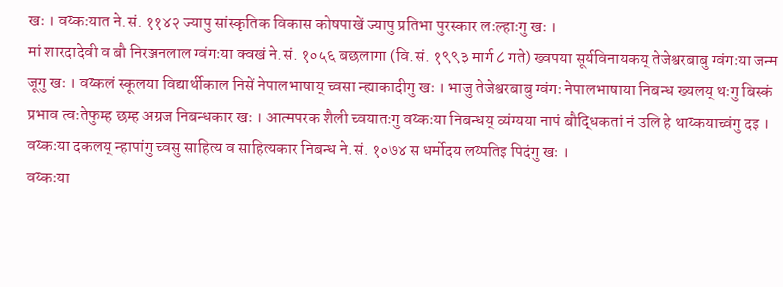खः । वय्कःयात ने.सं. ११४२ ज्यापु सांस्कृतिक विकास कोषपाखें ज्यापु प्रतिभा पुरस्कार लःल्हाःगु खः ।
मां शारदादेवी व बौ निरञ्जनलाल ग्वंगःया क्वखं ने.सं. १०५६ बछलागा (वि.सं. १९९३ मार्ग ८ गते) ख्वपया सूर्यविनायकय् तेजेश्वरबाबु ग्वंगःया जन्म जूगु खः । वय्कलं स्कूलया विद्यार्थीकाल निसें नेपालभाषाय् च्वसा न्ह्याकादीगु खः । भाजु तेजेश्वरबाबु ग्वंगः नेपालभाषाया निबन्ध ख्यलय् थःगु बिस्कं प्रभाव त्वःतेफुम्ह छम्ह अग्रज निबन्धकार खः । आत्मपरक शैली च्वयातःगु वय्कःया निबन्धय् व्यंग्यया नापं बौद्धिकतां नं उलि हे थाय्कयाच्वंगु दइ । वय्कःया दकलय् न्हापांगु च्वसु साहित्य व साहित्यकार निबन्ध ने.सं. १०७४ स धर्मोदय लय्पतिइ पिदंगु खः ।
वय्कःया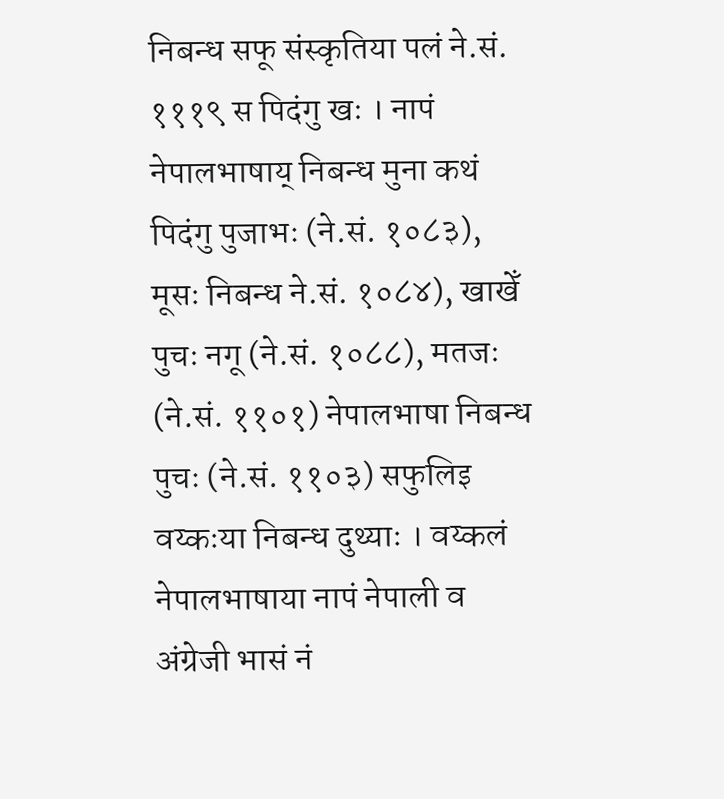निबन्ध सफू संस्कृतिया पलं ने.सं. १११९ स पिदंगु खः । नापं नेपालभाषाय् निबन्ध मुना कथं पिदंगु पुजाभः (ने.सं. १०८३), मूसः निबन्ध ने.सं. १०८४), खाखेँ पुचः नगू (ने.सं. १०८८), मतजः (ने.सं. ११०१) नेपालभाषा निबन्ध पुचः (ने.सं. ११०३) सफुलिइ वय्कःया निबन्ध दुथ्याः । वय्कलं नेपालभाषाया नापं नेपाली व अंग्रेजी भासं नं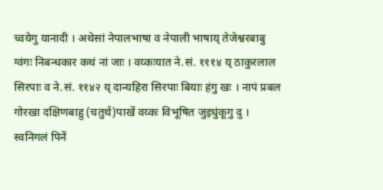च्वयेगु यानादी । अथेसां नेपालभाषा व नेपाली भाषाय् तेजेश्वरबाबु ग्वंगः निबन्धकार कथं नां जाः । वय्कःयात ने.सं. १११४ य् ठाकुरलाल सिरपाः व ने.सं. ११४२ य् दान्यहिरा सिरपाः बियाः हंगु खः । नापं प्रबल गोरखा दक्षिणबाहु (चतुर्थ)पाखें वय्कः विभूषित जुइधुंकूगु दु ।
स्वनिगलं पिनें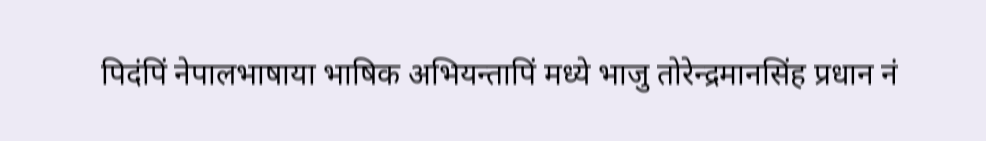पिदंपिं नेपालभाषाया भाषिक अभियन्तापिं मध्ये भाजु तोरेन्द्रमानसिंह प्रधान नं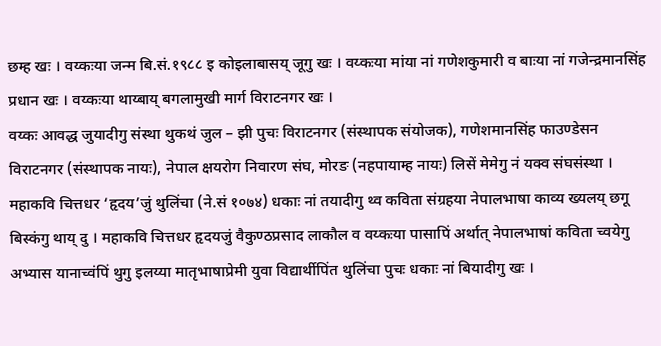छम्ह खः । वय्कःया जन्म बि.सं.१९८८ इ कोइलाबासय् जूगु खः । वय्कःया मांया नां गणेशकुमारी व बाःया नां गजेन्द्रमानसिंह प्रधान खः । वय्कःया थाय्बाय् बगलामुखी मार्ग विराटनगर खः ।
वय्कः आवद्ध जुयादीगु संस्था थुकथं जुल – झी पुचः विराटनगर (संस्थापक संयोजक), गणेशमानसिंह फाउण्डेसन विराटनगर (संस्थापक नायः), नेपाल क्षयरोग निवारण संघ, मोरङ (नहपायाम्ह नायः) लिसें मेमेगु नं यक्व संघसंस्था ।
महाकवि चित्तधर ‘हृदय’जुं थुलिंचा (ने.सं १०७४) धकाः नां तयादीगु थ्व कविता संग्रहया नेपालभाषा काव्य ख्यलय् छगू बिस्कंगु थाय् दु । महाकवि चित्तधर हृदयजुं वैकुण्ठप्रसाद लाकौल व वय्कःया पासापिं अर्थात् नेपालभाषां कविता च्वयेगु अभ्यास यानाच्वंपिं थुगु इलय्या मातृभाषाप्रेमी युवा विद्यार्थीपिंत थुलिंचा पुचः धकाः नां बियादीगु खः ।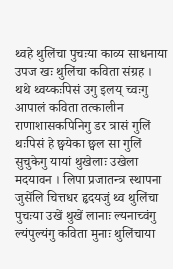थ्वहे थुलिंचा पुचःया काव्य साधनाया उपज खः थुलिंचा कविता संग्रह । थथे थ्वय्कःपिसं उगु इलय् च्वःगु आपालं कविता तत्कालीन राणाशासकपिनिगु डर त्रासं गुलिं थःपिसं हे छ्वयेका छ्वल सा गुलिं सुचुकेगु यायां थुखेलाः उखेला मदयावन । लिपा प्रजातन्त्र स्थापना जुसेंलि चित्तधर हृदयजुं थ्व थुलिंचा पुचःया उखें थुखें लानाः ल्यनाच्वंगु ल्यंपुल्यंगु कविता मुनाः थुलिंचाया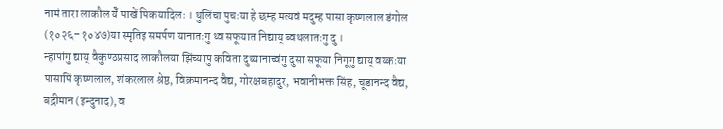नामं तारा लाकौल येँ पाखें पिकयादिलः । थुलिंचा पुचःया हे छम्ह मत्यवं मदुम्ह पासा कृष्णलाल डंगोल (१०२६–१०४७)या स्मृतिइ समर्पण यानातःगु थ्व सफूयात निद्याय् ब्वथलातःगु दु ।
न्हापांगु द्याय् वैकुण्ठप्रसाद लाकौलया झिंच्यापु कविता दुथ्यानाच्वंगु दुसा सफूया निगूगु द्याय् वय्कःया पासापिं कृष्णलाल, शंकरलाल श्रेष्ठ, विक्रमानन्द वैद्य, गोरक्षबहादुर, भवानीभक्त सिंह, चूडानन्द वैद्य, बद्रीमान (इन्दुनाद), व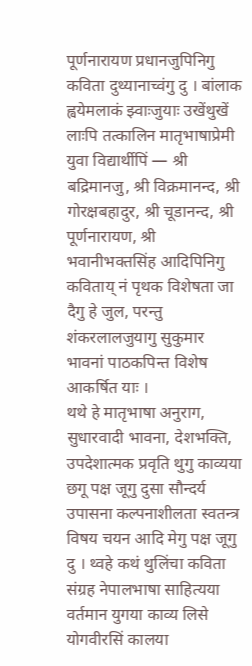पूर्णनारायण प्रधानजुपिनिगु कविता दुथ्यानाच्वंगु दु । बांलाक ह्वयेमलाकं झ्वाःजुयाः उखेंथुखें लाःपि तत्कालिन मातृभाषाप्रेमी युवा विद्यार्थीपिं — श्री बद्रिमानजु, श्री विक्रमानन्द, श्री गोरक्षबहादुर, श्री चूडानन्द, श्री पूर्णनारायण, श्री भवानीभक्तसिंह आदिपिनिगु कविताय् नं पृथक विशेषता जा दैगु हे जुल, परन्तु शंकरलालजुयागु सुकुमार भावनां पाठकपिन्त विशेष आकर्षित याः ।
थथे हे मातृभाषा अनुराग, सुधारवादी भावना, देशभक्ति, उपदेशात्मक प्रवृति थुगु काव्यया छगू पक्ष जूगु दुसा सौन्दर्य उपासना कल्पनाशीलता स्वतन्त्र विषय चयन आदि मेगु पक्ष जूगु दु । थ्वहे कथं थुलिंचा कविता संग्रह नेपालभाषा साहित्यया वर्तमान युगया काव्य लिसे योगवीरसिं कालया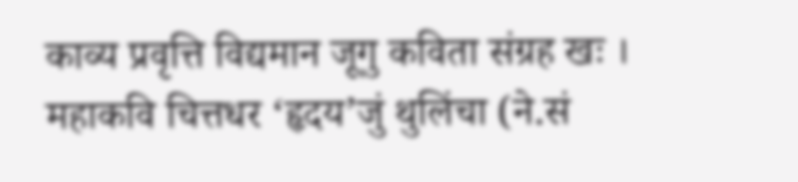काव्य प्रवृत्ति विद्यमान जूगु कविता संग्रह खः ।
महाकवि चित्तधर ‘हृदय’जुं थुलिंचा (ने.सं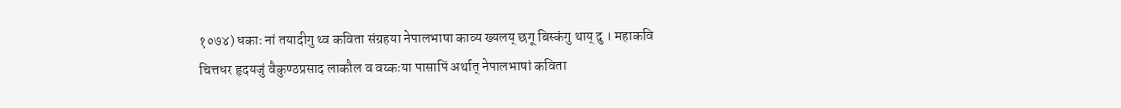१०७४) धकाः नां तयादीगु थ्व कविता संग्रहया नेपालभाषा काव्य ख्यलय् छगू बिस्कंगु थाय् दु । महाकवि चित्तधर हृदयजुं वैकुण्ठप्रसाद लाकौल व वय्कःया पासापिं अर्थात् नेपालभाषां कविता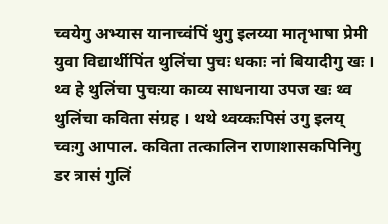च्वयेगु अभ्यास यानाच्वंपिं थुगु इलय्या मातृभाषा प्रेमी युवा विद्यार्थीपिंत थुलिंचा पुचः धकाः नां बियादीगु खः । थ्व हे थुलिंचा पुचःया काव्य साधनाया उपज खः थ्व थुलिंचा कविता संग्रह । थथे थ्वय्कःपिसं उगु इलय् च्वःगु आपाल. कविता तत्कालिन राणाशासकपिनिगु डर त्रासं गुलिं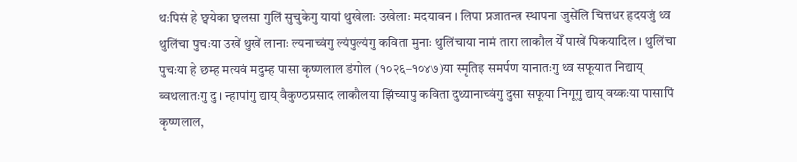थःपिसं हे छ्वयेका छ्वलसा गुलिं सुचुकेगु यायां थुखेलाः उखेलाः मदयावन । लिपा प्रजातन्त्र स्थापना जुसेंलि चित्तधर हृदयजुं थ्व थुलिंचा पुचःया उखें थुखें लानाः ल्यनाच्वंगु ल्यंपुल्यंगु कविता मुनाः थुलिंचाया नामं तारा लाकौल येँ पाखें पिकयादिल । थुलिंचा पुचःया हे छम्ह मत्यवं मदुम्ह पासा कृष्णलाल डंगोल (१०२६–१०४७)या स्मृतिइ समर्पण यानातःगु थ्व सफूयात निद्याय् ब्वथलातःगु दु । न्हापांगु द्याय् वैकुण्ठप्रसाद लाकौलया झिंच्यापु कविता दुथ्यानाच्वंगु दुसा सफूया निगूगु द्याय् वय्कःया पासापिं कृष्णलाल,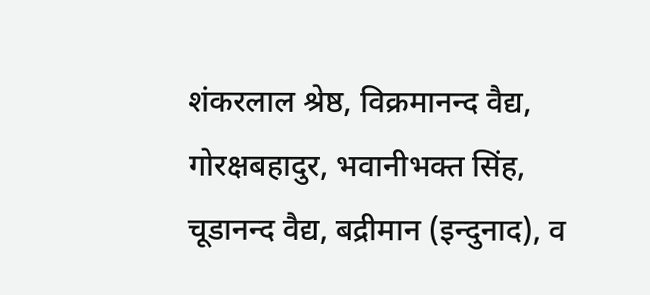शंकरलाल श्रेष्ठ, विक्रमानन्द वैद्य, गोरक्षबहादुर, भवानीभक्त सिंह, चूडानन्द वैद्य, बद्रीमान (इन्दुनाद), व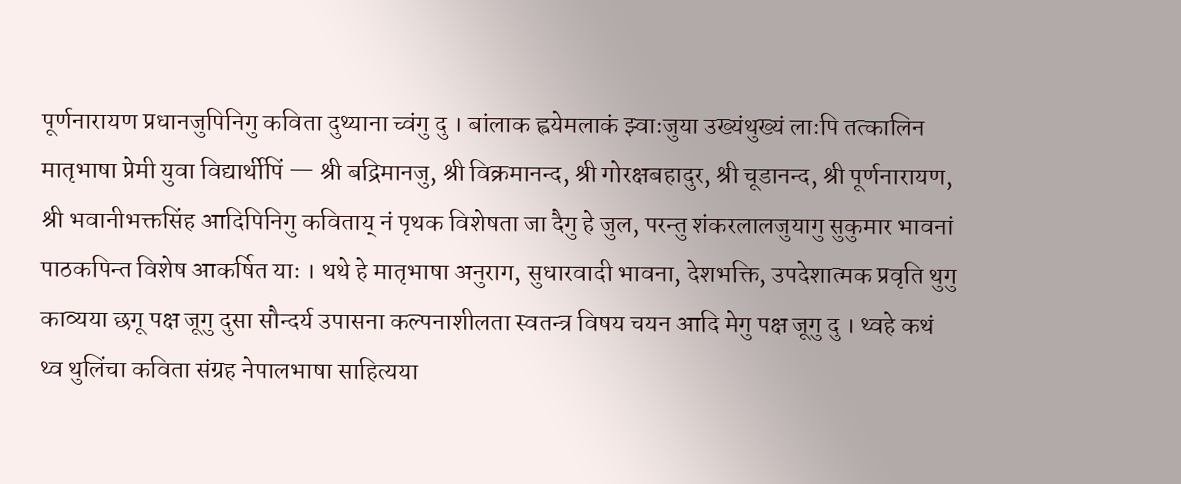पूर्णनारायण प्रधानजुपिनिगु कविता दुथ्याना च्वंगु दु । बांलाक ह्वयेमलाकं झ्वाःजुया उख्यंथुख्यं लाःपि तत्कालिन मातृभाषा प्रेमी युवा विद्यार्थीपिं — श्री बद्रिमानजु, श्री विक्रमानन्द, श्री गोरक्षबहादुर, श्री चूडानन्द, श्री पूर्णनारायण, श्री भवानीभक्तसिंह आदिपिनिगु कविताय् नं पृथक विशेषता जा दैगु हे जुल, परन्तु शंकरलालजुयागु सुकुमार भावनां पाठकपिन्त विशेष आकर्षित याः । थथे हे मातृभाषा अनुराग, सुधारवादी भावना, देशभक्ति, उपदेशात्मक प्रवृति थुगु काव्यया छगू पक्ष जूगु दुसा सौन्दर्य उपासना कल्पनाशीलता स्वतन्त्र विषय चयन आदि मेगु पक्ष जूगु दु । थ्वहे कथं थ्व थुलिंचा कविता संग्रह नेपालभाषा साहित्यया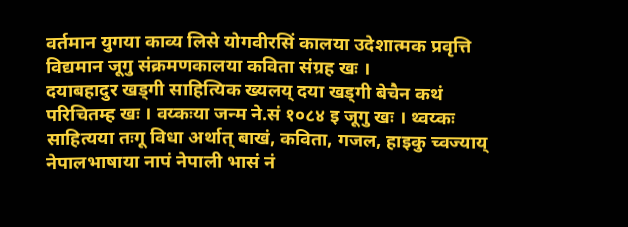वर्तमान युगया काव्य लिसे योगवीरसिं कालया उदेशात्मक प्रवृत्ति विद्यमान जूगु संक्रमणकालया कविता संग्रह खः ।
दयाबहादुर खड्गी साहित्यिक ख्यलय् दया खड्गी बेचैन कथं परिचितम्ह खः । वय्कःया जन्म ने.सं १०८४ इ जूगु खः । थ्वय्कः साहित्यया तःगू विधा अर्थात् बाखं, कविता, गजल, हाइकु च्वज्याय् नेपालभाषाया नापं नेपाली भासं नं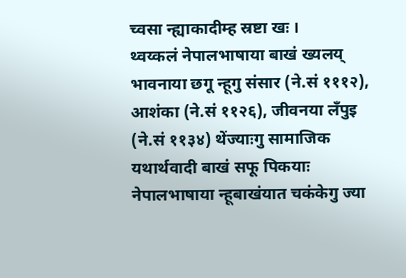च्वसा न्ह्याकादीम्ह स्रष्टा खः ।
थ्वय्कलं नेपालभाषाया बाखं ख्यलय् भावनाया छगू न्हूगु संसार (ने.सं १११२), आशंका (ने.सं ११२६), जीवनया लँपुइ (ने.सं ११३४) थेंज्याःगु सामाजिक यथार्थवादी बाखं सफू पिकयाः नेपालभाषाया न्हूबाखंयात चकंकेगु ज्या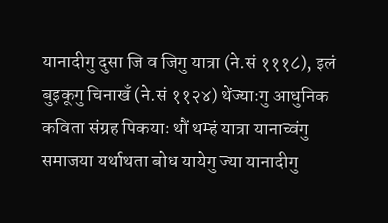यानादीगु दुसा जि व जिगु यात्रा (ने.सं १११८), इलं बुइकूगु चिनाखँ (ने.सं ११२४) थेंज्याःगु आधुनिक कविता संग्रह पिकयाः थौं थम्हं यात्रा यानाच्वंगु समाजया यर्थाथता बोध यायेगु ज्या यानादीगु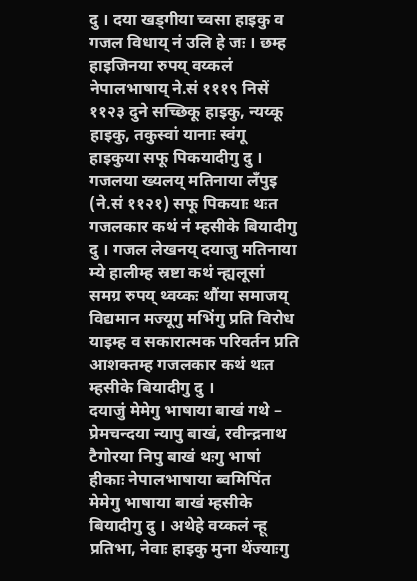दु । दया खड्गीया च्वसा हाइकु व गजल विधाय् नं उलि हे जः । छम्ह हाइजिनया रुपय् वय्कलं नेपालभाषाय् ने.सं १११९ निसें ११२३ दुने सच्छिकू हाइकु, न्यय्कू हाइकु, तकुस्वां यानाः स्वंगू हाइकुया सफू पिकयादीगु दु । गजलया ख्यलय् मतिनाया लँपुइ (ने.सं ११२१) सफू पिकयाः थःत गजलकार कथं नं म्हसीके बियादीगु दु । गजल लेखनय् दयाजु मतिनाया म्ये हालीम्ह स्रष्टा कथं न्ह्यलूसां समग्र रुपय् थ्वय्कः थौंया समाजय् विद्यमान मज्यूगु मभिंगु प्रति विरोध याइम्ह व सकारात्मक परिवर्तन प्रति आशक्तम्ह गजलकार कथं थःत म्हसीके बियादीगु दु ।
दयाजुं मेमेगु भाषाया बाखं गथे – प्रेमचन्दया न्यापु बाखं, रवीन्द्रनाथ टैगोरया निपु बाखं थःगु भाषां हीकाः नेपालभाषाया ब्वमिपिंत मेमेगु भाषाया बाखं म्हसीके बियादीगु दु । अथेहे वय्कलं न्हू प्रतिभा, नेवाः हाइकु मुना थेंज्याःगु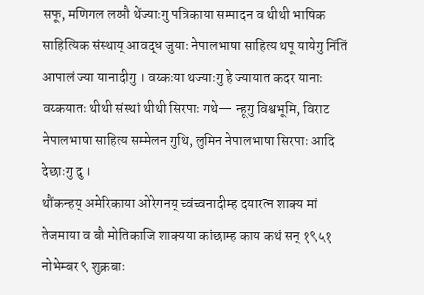सफू, मणिगल लय्पौ थेंज्याःगु पत्रिकाया सम्पादन व थीथी भाषिक साहित्यिक संस्थाय् आवद्ध जुयाः नेपालभाषा साहित्य थपू यायेगु निंतिं आपालं ज्या यानादीगु । वय्कःया थज्याःगु हे ज्यायात कदर यानाः वय्कयातः थीथी संस्थां थीथी सिरपाः गथे— न्हूगु विश्वभूमि, विराट नेपालभाषा साहित्य सम्मेलन गुथि, लुमिन नेपालभाषा सिरपाः आदि देछाःगु दु ।
थौंकन्हय् अमेरिकाया ओरेगनय् च्वंच्वनादीम्ह दयारत्न शाक्य मां तेजमाया व बौ मोतिकाजि शाक्यया कांछाम्ह काय कथं सन् १९५१ नोभेम्बर ९ शुक्रबाः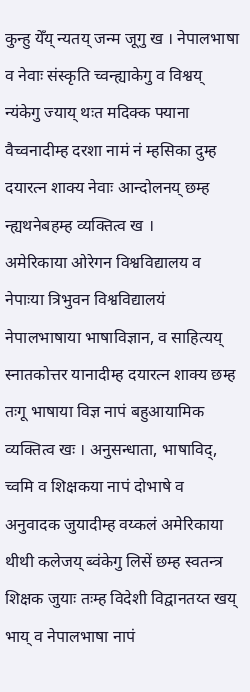कुन्हु येँय् न्यतय् जन्म जूगु ख । नेपालभाषा व नेवाः संस्कृति च्वन्ह्याकेगु व विश्वय् न्यंकेगु ज्याय् थःत मदिक्क फ्याना वैच्वनादीम्ह दरशा नामं नं म्हसिका दुम्ह दयारत्न शाक्य नेवाः आन्दोलनय् छम्ह न्ह्यथनेबहम्ह व्यक्तित्व ख ।
अमेरिकाया ओरेगन विश्वविद्यालय व नेपाःया त्रिभुवन विश्वविद्यालयं नेपालभाषाया भाषाविज्ञान, व साहित्यय् स्नातकोत्तर यानादीम्ह दयारत्न शाक्य छम्ह तःगू भाषाया विज्ञ नापं बहुआयामिक व्यक्तित्व खः । अनुसन्धाता, भाषाविद्, च्वमि व शिक्षकया नापं दोभाषे व अनुवादक जुयादीम्ह वय्कलं अमेरिकाया थीथी कलेजय् ब्वंकेगु लिसें छम्ह स्वतन्त्र शिक्षक जुयाः तःम्ह विदेशी विद्वानतय्त खय् भाय् व नेपालभाषा नापं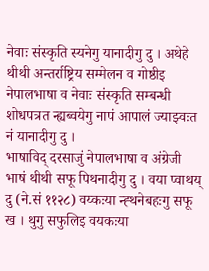नेवाः संस्कृति स्यनेगु यानादीगु दु । अथेहे थीथी अन्तर्राष्ट्रिय सम्मेलन व गोष्ठीइ नेपालभाषा व नेवाः संस्कृति सम्बन्धी शोधपत्रत न्ह्यब्वयेगु नापं आपालं ज्याझ्वःत नं यानादीगु दु ।
भाषाविद् दरसाजुं नेपालभाषा व अंग्रेजी भाषं थीथी सफू पिथनादीगु दु । वया प्वाथय् दु (ने.सं ११२८) वय्कःया न्ह्थनेबहःगु सफू ख । थुगु सफुलिइ वयकःया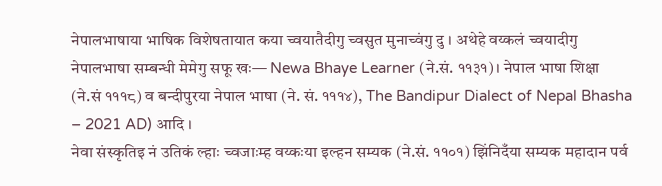नेपालभाषाया भाषिक विशेषतायात कया च्वयातैदीगु च्वसुत मुनाच्वंगु दु । अथेहे वय्कलं च्वयादीगु नेपालभाषा सम्बन्धी मेमेगु सफू खः— Newa Bhaye Learner (ने.सं. ११३१)। नेपाल भाषा शिक्षा (ने.सं १११८) व बन्दीपुरया नेपाल भाषा (ने. सं. १११४), The Bandipur Dialect of Nepal Bhasha – 2021 AD) आदि ।
नेवा संस्कृतिइ नं उतिकं ल्हाः च्वजाःम्ह वय्कःया इल्हन सम्यक (ने.सं. ११०१) झिंनिदँया सम्यक महादान पर्व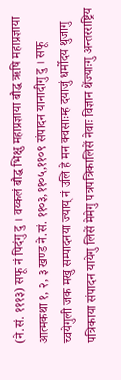(ने.सं. १११३) सफू नं पिदंगु दु । वय्कलं बौद्ध भिक्षु महाप्रज्ञाया बौद्ध ऋषि महाप्रज्ञाया आत्मकथा १, २, ३ खण्ड ने.सं. ११०३,११०५,११०९ संपादन यानादीगु दु । सफू च्वयेगुली जक मखु सम्पादनया ज्याय् नं उलि हे मन क्वसाःम्ह दयाजुं धर्मोदय थुजागु पत्रिकाया संपादन यायेगु लिसें मेमेगु पत्रपत्रिकालिसें नेवाः विज्ञान थेंज्याःगु अन्तरराष्ट्रिय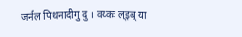जर्नल पिथनादीगु दु । वय्कः ल्इब् या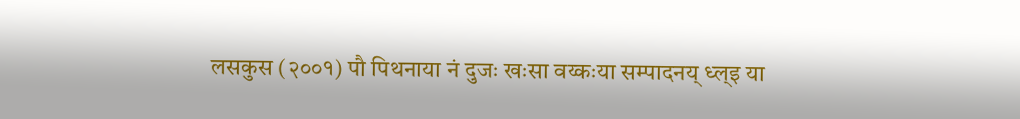लसकुस (२००१) पौ पिथनाया नं दुजः खःसा वय्कःया सम्पादनय् ध्ल्इ या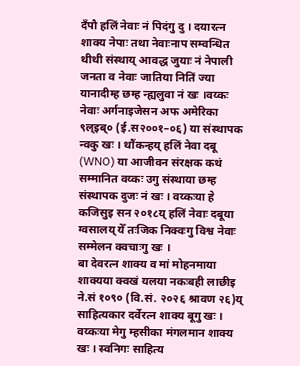दँपौ हलिं नेवाः नं पिदंगु दु । दयारत्न शाक्य नेपाः तथा नेवाःनाप सम्वन्धित थीथी संस्थाय् आवद्ध जुयाः नं नेपाली जनता व नेवाः जातिया नितिं ज्या यानादीम्ह छम्ह न्ह्यलुवा नं खः ।वय्कः नेवाः अर्गनाइजेसन अफ अमेरिका ९ल्इब्० (ई.स२००१–०६) या संस्थापक न्वकु खः । थौंकन्हय् हलिं नेवा दबू (WNO) या आजीवन संरक्षक कथं सम्मानित वय्कः उगु संस्थाया छम्ह संस्थापक दुजः नं खः । वय्कःया हे कजिसुइ सन २०१८य् हलिं नेवाः दबूया ग्वसालय् येँ तःजिक निक्वःगु विश्व नेवाः सम्मेलन क्वचाःगु खः ।
बा देवरत्न शाक्य व मां मोहनमाया शाक्यया क्वखं यलया नकःबही लाछीइ ने.सं १०९० (वि.सं. २०२६ श्रावण २६)य् साहित्यकार दर्वेरत्न शाक्य बूगु खः । वय्कःया मेगु म्हसीका मंगलमान शाक्य खः । स्वनिगः साहित्य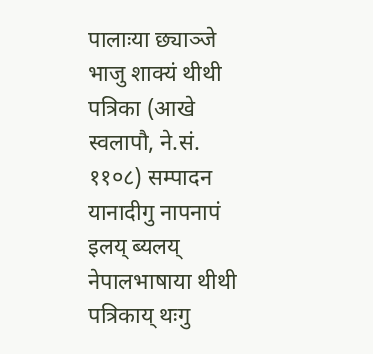पालाःया छ्याञ्जे भाजु शाक्यं थीथी पत्रिका (आखे स्वलापौ, ने.सं. ११०८) सम्पादन यानादीगु नापनापं इलय् ब्यलय् नेपालभाषाया थीथी पत्रिकाय् थःगु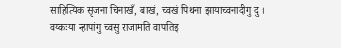साहित्यिक सृजना चिनाखँ, बाखं, च्वखं पिथना झायाच्वनादीगु दु । वय्कःया न्हापांगु च्वसु राजामति वापतिइ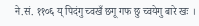ने.सं. ११०६ य् पिदंगु च्वखँ छगू गफ छु च्वयेगु बारे खः ।